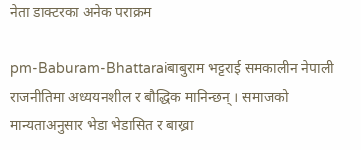नेता डाक्टरका अनेक पराक्रम

pm-Baburam-Bhattaraiबाबुराम भट्टराई समकालीन नेपाली राजनीतिमा अध्ययनशील र बौद्धिक मानिन्छन् । समाजको मान्यताअनुसार भेडा भेडासित र बाख्रा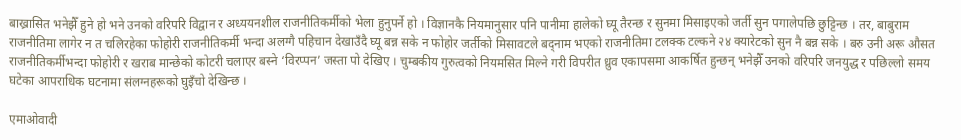बाख्रासित भनेझैँ हुने हो भने उनको वरिपरि विद्वान र अध्ययनशील राजनीतिकर्मीको भेला हुनुपर्ने हो । विज्ञानकै नियमानुसार पनि पानीमा हालेको घ्यू तैरन्छ र सुनमा मिसाइएको जर्ती सुन पगालेपछि छुट्टिन्छ । तर, बाबुराम राजनीतिमा लागेर न त चलिरहेका फोहोरी राजनीतिकर्मी भन्दा अलग्गै पहिचान देखाउँदै घ्यू बन्न सके न फोहोर जर्तीको मिसावटले बद्नाम भएको राजनीतिमा टलक्क टल्कने २४ क्यारेटको सुन नै बन्न सके । बरु उनी अरू औसत राजनीतिकर्मीभन्दा फोहोरी र खराब मान्छेको कोटरी चलाएर बस्ने ‘विरप्पन’ जस्ता पो देखिए । चुम्बकीय गुरुत्वको नियमसित मिल्ने गरी विपरीत ध्रुव एकापसमा आकर्षित हुन्छन् भनेझैँ उनको वरिपरि जनयुद्ध र पछिल्लो समय घटेका आपराधिक घटनामा संलग्नहरूको घुइँचो देखिन्छ ।

एमाओवादी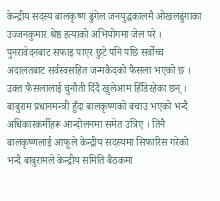केन्द्रीय सदस्य बालकृष्ण ढुंगेल जनयुद्धकालमै ओखलढुंगाका उज्जनकुमार श्रेष्ठ हत्याको अभियोगमा जेल परे । पुनरावेदनबाट सफाइ पाएर छुटे पनि पछि सर्वोच्च अदालतबाट सर्वस्वसहित जन्मकैदको फैसला भएको छ । उक्त फैसलालाई चुनौती दिँदै खुलेआम हिँडिरहेका छन् । बाबुराम प्रधानमन्त्री हुँदा बालकृष्णको बचाउ भएको भन्दै अधिकारकर्मीहरू आन्दोलनमा समेत उत्रिए । तिनै बालकृष्णलाई आफूले केन्द्रीय सदस्यमा सिफारिस गरेको भन्दै बाबुरामले केन्द्रीय समिति बैठकमा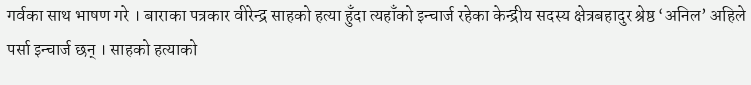गर्वका साथ भाषण गरे । बाराका पत्रकार वीरेन्द्र साहको हत्या हुँदा त्यहाँको इन्चार्ज रहेका केन्द्रीय सदस्य क्षेत्रबहादुर श्रेष्ठ ‘अनिल’ अहिले पर्सा इन्चार्ज छन् । साहको हत्याको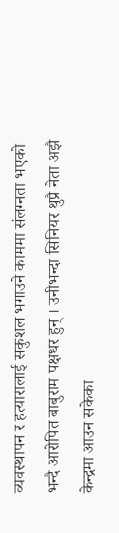व्यवस्थापन र हत्यारालाई सकुशल भगाउने काममा संलग्नता भएको भन्दै आरोपित बाबुराम पक्षधर हुन् । उनीभन्दा सिनियर थुप्रै नेता अझै केन्द्रमा आउन सकेका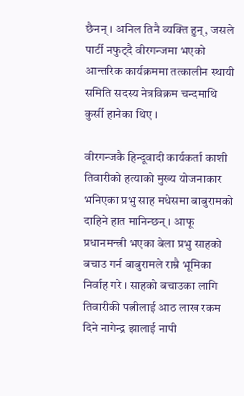छैनन् । अनिल तिनै व्यक्ति हुन्, जसले पार्टी नफुट्दै वीरगन्जमा भएको आन्तरिक कार्यक्रममा तत्कालीन स्थायी समिति सदस्य नेत्रविक्रम चन्दमाथि कुर्सी हानेका थिए ।

वीरगन्जकै हिन्दूवादी कार्यकर्ता काशी तिवारीको हत्याको मुख्य योजनाकार भनिएका प्रभु साह मधेसमा बाबुरामको दाहिने हात मानिन्छन् । आफू प्रधानमन्त्री भएका बेला प्रभु साहको बचाउ गर्न बाबुरामले राम्रै भूमिका निर्वाह गरे । साहको बचाउका लागि तिवारीकी पत्नीलाई आठ लाख रकम दिने नागेन्द्र झालाई नापी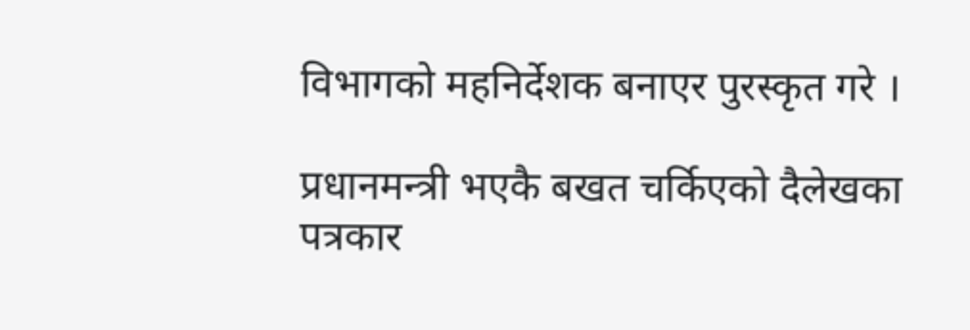विभागको महनिर्देशक बनाएर पुरस्कृत गरे ।

प्रधानमन्त्री भएकै बखत चर्किएको दैलेखका पत्रकार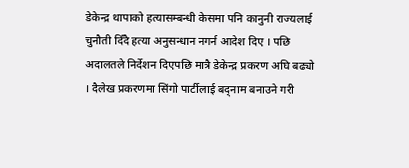डेकेन्द्र थापाको हत्यासम्बन्धी केसमा पनि कानुनी राज्यलाई चुनौती दिँदै हत्या अनुसन्धान नगर्न आदेश दिए । पछि अदालतले निर्देशन दिएपछि मात्रै डेकेन्द्र प्रकरण अघि बढ्यो । दैलेख प्रकरणमा सिंगो पार्टीलाई बद्नाम बनाउने गरी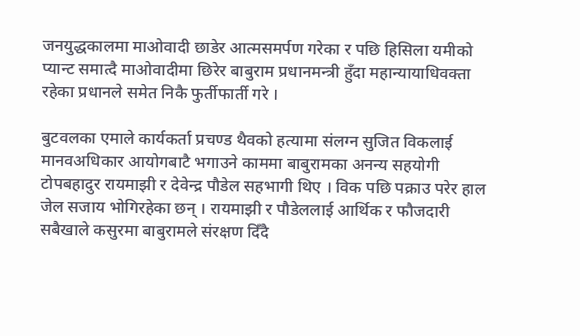जनयुद्धकालमा माओवादी छाडेर आत्मसमर्पण गरेका र पछि हिसिला यमीको प्यान्ट समात्दै माओवादीमा छिरेर बाबुराम प्रधानमन्त्री हुँदा महान्यायाधिवक्ता रहेका प्रधानले समेत निकै फुर्तीफार्ती गरे ।

बुटवलका एमाले कार्यकर्ता प्रचण्ड थैवको हत्यामा संलग्न सुजित विकलाई मानवअधिकार आयोगबाटै भगाउने काममा बाबुरामका अनन्य सहयोगी टोपबहादुर रायमाझी र देवेन्द्र पौडेल सहभागी थिए । विक पछि पक्राउ परेर हाल जेल सजाय भोगिरहेका छन् । रायमाझी र पौडेललाई आर्थिक र फौजदारी सबैखाले कसुरमा बाबुरामले संरक्षण दिँदै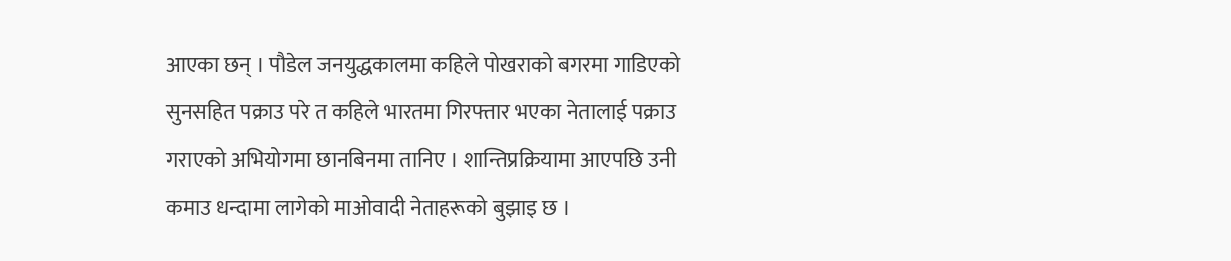आएका छन् । पौडेल जनयुद्धकालमा कहिले पोखराको बगरमा गाडिएको सुनसहित पक्राउ परे त कहिले भारतमा गिरफ्तार भएका नेतालाई पक्राउ गराएको अभियोगमा छानबिनमा तानिए । शान्तिप्रक्रियामा आएपछि उनी कमाउ धन्दामा लागेको माओवादी नेताहरूको बुझाइ छ ।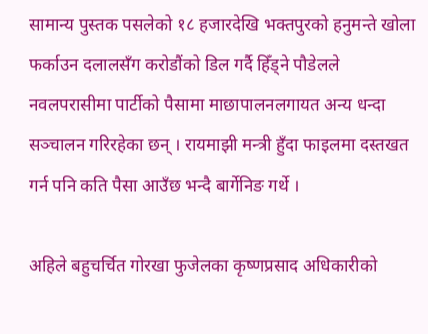सामान्य पुस्तक पसलेको १८ हजारदेखि भक्तपुरको हनुमन्ते खोला फर्काउन दलालसँग करोडौंको डिल गर्दै हिँड्ने पौडेलले नवलपरासीमा पार्टीको पैसामा माछापालनलगायत अन्य धन्दा सञ्चालन गरिरहेका छन् । रायमाझी मन्त्री हुँदा फाइलमा दस्तखत गर्न पनि कति पैसा आउँछ भन्दै बार्गेनिङ गर्थे ।

अहिले बहुचर्चित गोरखा फुजेलका कृष्णप्रसाद अधिकारीको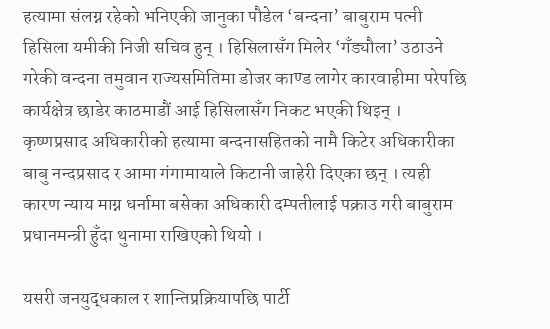हत्यामा संलग्न रहेको भनिएकी जानुका पौडेल ‘बन्दना’ बाबुराम पत्नी हिसिला यमीकी निजी सचिव हुन् । हिसिलासँग मिलेर ‘गँड्यौला’ उठाउने गरेकी वन्दना तमुवान राज्यसमितिमा डोजर काण्ड लागेर कारवाहीमा परेपछि कार्यक्षेत्र छाडेर काठमाडौं आई हिसिलासँग निकट भएकी थिइन् । कृष्णप्रसाद अधिकारीको हत्यामा बन्दनासहितको नामै किटेर अधिकारीका बाबु नन्दप्रसाद र आमा गंगामायाले किटानी जाहेरी दिएका छन् । त्यही कारण न्याय माग्न धर्नामा बसेका अधिकारी दम्पतीलाई पक्राउ गरी बाबुराम प्रधानमन्त्री हुँदा थुनामा राखिएको थियो ।

यसरी जनयुद्धकाल र शान्तिप्रक्रियापछि पार्टी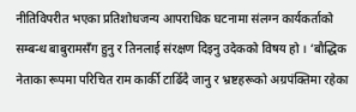नीतिविपरीत भएका प्रतिशोधजन्य आपराधिक घटनामा संलग्न कार्यकर्ताको सम्बन्ध बाबुरामसँग हुनु र तिनलाई संरक्षण दिइनु उदेकको विषय हो । ‘बौद्धिक नेताका रूपमा परिचित राम कार्की टाढिँदै जानु र भ्रष्टहरूको अग्रपंक्तिमा रहेका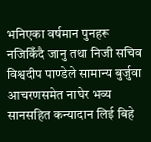भनिएका वर्षमान पुनहरू नजिकिँदै जानु तथा निजी सचिव विश्वदीप पाण्डेले सामान्य बुर्जुवा आचरणसमेत नाघेर भव्य सानसहित कन्यादान लिई बिहे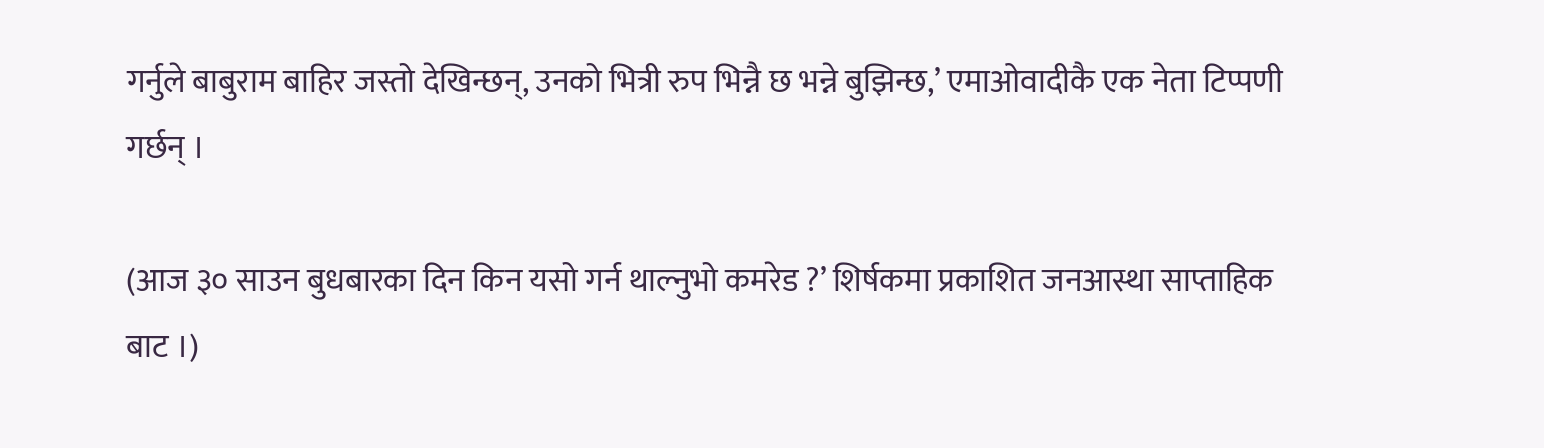गर्नुले बाबुराम बाहिर जस्तो देखिन्छन्, उनको भित्री रुप भिन्नै छ भन्ने बुझिन्छ,’ एमाओवादीकै एक नेता टिप्पणी गर्छन् ।

(आज ३० साउन बुधबारका दिन किन यसो गर्न थाल्नुभो कमरेड ?’ शिर्षकमा प्रकाशित जनआस्था साप्ताहिक बाट ।)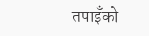तपाइँको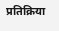प्रतिक्रिया